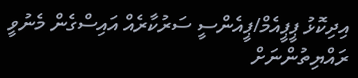އިދިކޮޅު ޕީޕީއެމް/ޕީއެންސީ ސަރުކާރެއް އައިސްގެން މެނުވީ ރައްޔިތުންނަށް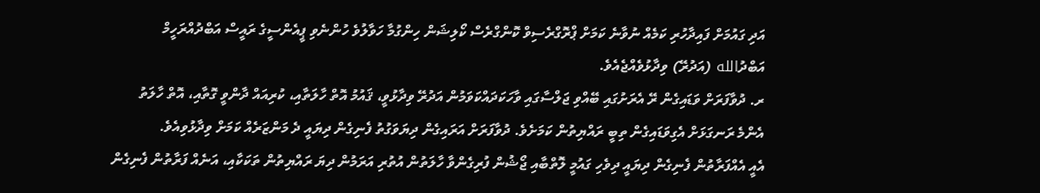އަދި ގައުމަށް ފައިދާހުރި ކަމެއް ނުވާނެ ކަމަށް ޕްރޮގްރެސިވް ކޮންގްރެސް ކޯލިޝަން ހިންގުމާ ހަވާލުވެ ހުންނެވި ޕީއެންސީގެ ރައީސް އަބްދުއްރަހީމް އަބްދުالله (އަދުރޭ) ވިދާޅުވެއްޖެއެވެ.
ރ. ދުވާފަރަށް ވަޑައިގެން ރޭ އެރަށުގައި ބޭއްވި ޖަލްސާގައި ވާހަކަދައްކަވަމުން އަދުރޭ ވިދާޅުވީ، ޤައުމު އޮތް ހާލަތާއި، ކުރިއައް ދާންވީ ގޮތާއި، އޮތް ހާލަތު އެންމެ ރަނގަޅަށް އެގިވަޑައިގެން ތިބީ ރައްޔިތުން ކަމަށެވެ. ދުވާފަރަށް އަރައިގެން ދިޔަވަގުތު ފެނިގެން ދިޔައީ ދެ މަންޒަރެއް ކަމަށް ވިދާޅުވިއެވެ.
އެއީ އެއްފަރާތުން ފެނިގެން ދިޔައީ ދިވެހި ގައުމީ ލޮތްބާއި ޖޯޝުން ފުރިގެންވާ ހާލަތުން އުތުރި އަރަމުން ދިޔަ ރައްޔިތުން ތަކަކާއި، އަނެއް ފަރާތުން ފެނިގެން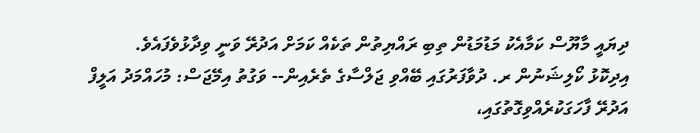ދިޔައީ މާޔޫސް ކަމާއެކު މަޑުމަޑުން ތިބި ރައްޔިތުން ތަކެއް ކަމަށް އަދުރޭ ވަނީ ވިދާޅުވެފައެވެ.
އިދިކޮޅު ކޯލިޝަނުން ރ. ދުވާފަރުގައި ބޭއްވި ޖަލްސާގެ ތެރެއިން-- ވަގުތު އިމޭޖަސް: މުހައްމަދު އަލީފް
އަދުރޭ ފާހަގަކުރެއްވިގޮތުގައި،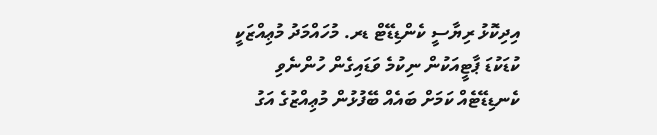އިދިކޮޅު ރިޔާސީ ކެންޑިޑޭޓް ޑރ. މުހައްމަދު މުޢިއްޒަކީ ކުޑަކުޑަ ޕާޓީއަކުން ނިކުމެ ވަޑައިގެން ހުންނެވި ކެނޑިޑޭޓެއް ކަމަށް ބައެއް ބޭފުޅުން މުޢިއްޒުގެ އަގު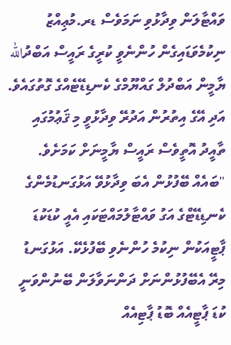ވައްޓާލަން ވިދާޅުވި ނަމަވެސް ޑރ.މުޢިއްޒު ނިކުމެވަޑައިގެން ހުންނެވީ ކުރީގެ ރައީސް އަބްދުالله ޔާމީން އަބްދުލް ގައްޔޫމްގެ ކެނޑިޑޭޓެއްގެ ގޮތުގައެވެ. އަދި އޭގެ އިތުރުން އަދުރޭ ވިދާޅުވީ މި ޤަޢުމުގައި ތާއީދު އޮތީވެސް ރައީސް ޔާމީނަށް ކަމަށެވެ.
"ބައެއް ބޭފުޅުން އެބަ ވިދާޅުވޭ އަޅުގަނޑުމެންގެ ކެނޑިޑޭޓްގެ އަގު ވައްޓާލުމައްޓަކައި އެއީ ކުޑަކުޑަ ޕާޓީއަކުން ނިކުމެ ހުންނެވި ބޭފުޅެކޭ. އަޅުގަނޑު މިރޭ އެބޭފުޅުންނަށް ދަންނަވާލަން ބޭނުންވަނީ ކުޑަ ޕާޓީއެއް ބޮޑު ޕާޓިއެއް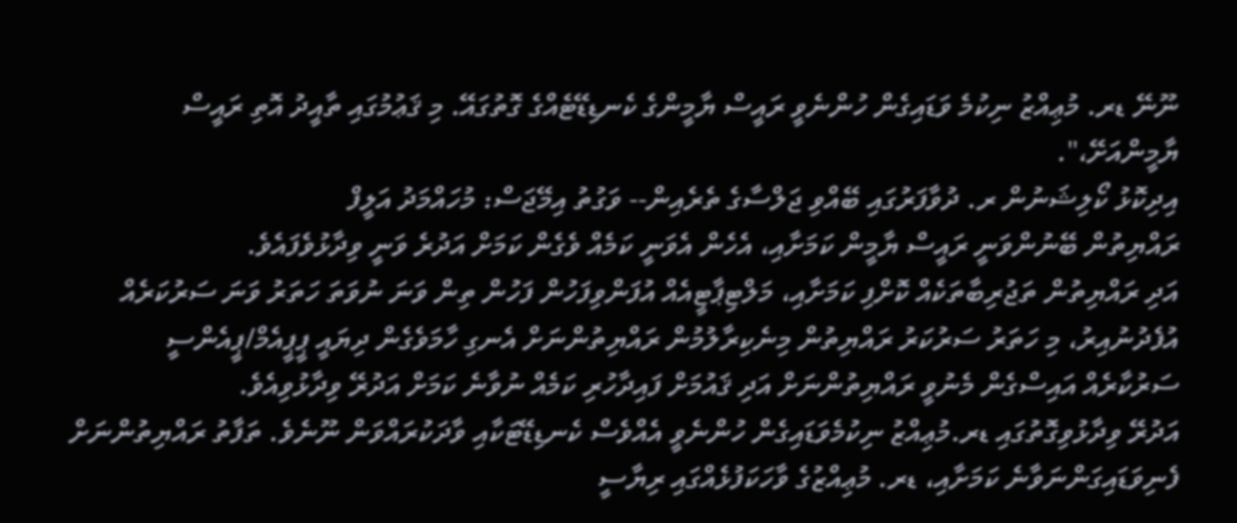ނޫނޭ ޑރ. މުޢިއްޒު ނިކުމެ ވަޑައިގެން ހުންނެވީ ރައީސް ޔާމީންގެ ކެނޑިޑޭޓެއްގެ ގޮތުގައޭ. މި ޤަޢުމުގައި ތާއީދު އޮތި ރައީސް ޔާމީންއަށޭ،".
އިދިކޮޅު ކޯލިޝަނުން ރ. ދުވާފަރުގައި ބޭއްވި ޖަލްސާގެ ތެރެއިން-- ވަގުތު އިމޭޖަސް: މުހައްމަދު އަލީފް
ރައްޔިތުން ބޭނުންވަނީ ރައީސް ޔާމީން ކަމަށާއި، އެހެން އެވަނީ ކަމެއް ވެގެން ކަމަށް އަދުރެ ވަނީ ވިދާޅުވެފައެވެ.
އަދި ރައްޔިތުން ތަޖުރިބާތަކެއް ކޮށްފި ކަމަށާއި، މަލްޓިޕާޓީއެއް އުފަންވިފަހުން ފަހުން ތިން ވަނަ ނުވަތަ ހަތަރު ވަނަ ސަރުކަރެއް އުފެދުނުއިރު، މި ހަތަރު ސަރުކަރު ރައްޔިތުން މިނެކިރާލުމުން ރައްޔިތުންނަށް އެނގި ހާމަވެގެން ދިޔައީ ޕީޕީއެމް/ޕީއެންސީ ސަރުކާރެއް އައިސްގެން މެނުވީ ރައްޔިތުންނަށް އަދި ޤައުމަށް ފައިދާހުރި ކަމެއް ނުވާނެ ކަމަށް އަދުރޭ ވިދާޅުވިއެވެ.
އަދުރޭ ވިދާޅުވިގޮތުގައި ޑރ.މުޢިއްޒު ނިކުމެވަޑައިގެން ހުންނެވީ އެއްވެސް ކެނޑިޑޭޓަކާއި ވާދަކުރައްވަން ނޫނެވެ. ތަފާތު ރައްޔިތުންނަށް ފެނިވަޑައިގަންނަވާނެ ކަމަށާއި، ޑރ. މުޢިއްޒުގެ ވާހަކަފުޅެއްގައި ރިޔާސީ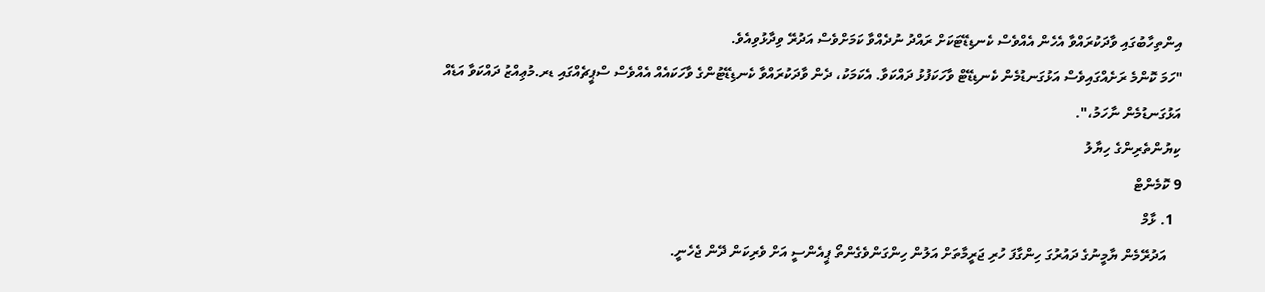އިންތިހާބުގައި ވާދަކުރައްވާ އެހެން އެއްވެސް ކެނޑިޑޭޓަކަށް ރައްދު ނުދެއްވާ ކަމަށްވެސް އަދުރޭ ވިދާޅުވިއެވެ.
"ހަމަ ކޮންމެ ރަށެއްގައިވެސް އަޅުގަނޑުމެން ކެނޑިޑޭޓް ވާހަކަފުޅު ދައްކަވާ. އެކަމަކު، ދެން ވާދަކުރައްވާ ކެނޑިޑޭޓުންގެ ވާހަކައެއް އެއްވެސް ސްޕީޗެއްގައި ޑރ.މުޢިއްޒު ދައްކަވާ އަޑެއް އަޅުގަނޑުމެން ނާހަމު،".
ކިޔުންތެރިންގެ ހިޔާލު
9 ކޮމެންޓް
  1. ޅާމް
    އަދުރޭމެން ޔާމީނުގެ ދައުރުގަ ހިންގާފަ ހުރި ޖަރީމާތަށް އަލުން ހިންގަންވެގެންތޯ ޕީއެންސީ އަށް ވެރިކަން ދޭން ޖެހެނީ.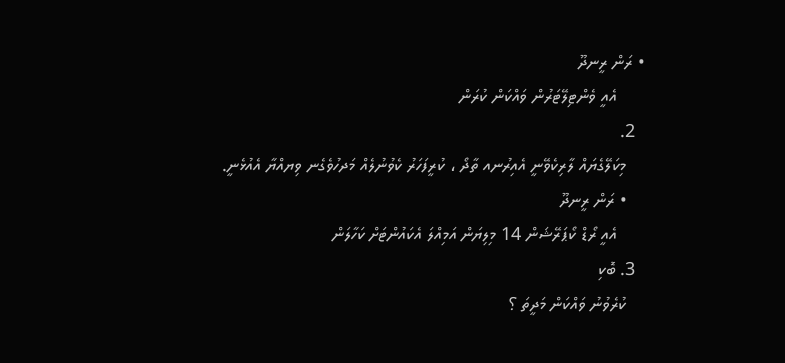• ރަން ރީނދޫ
      އެއީ ވެންޓިލޭޓަރުން ވައްކަން ކުރަން
  2.
    މިކަލޭގެޔައް ލާރިކެވޭނީ އެއިރުނއ ތާދޯ ، ކުރީފަހަރު ކެވުނުލެއް މަދހުވެގެނ ވިޔއްޔާ އެއުޅެނީ.
    • ރަން ރީނދޫ
      އެއީ ރޯޑް ކޯޕަރޭޝަން 14 މިލިޔަން އަމިއްލަ އެކައުންޓަށް ކަހާލަން
  3. ބޮކި
    ކުރެވުނު ވައްކަން މަދީތަ ؟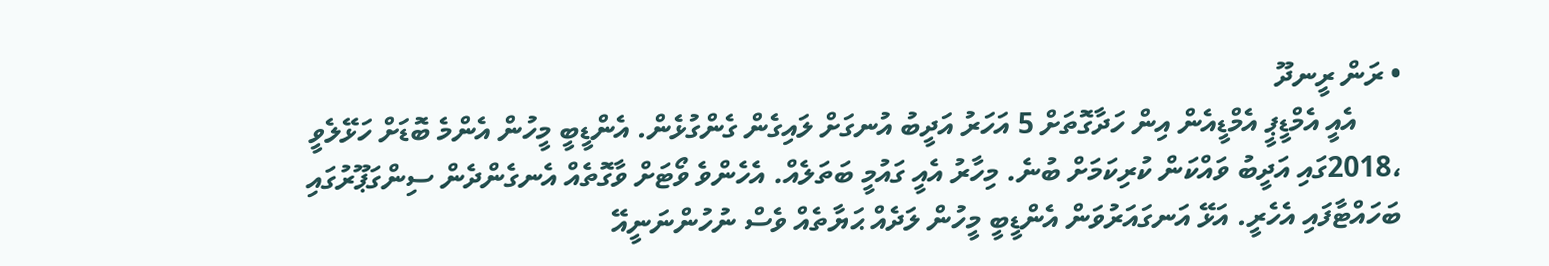• ރަން ރީނދޫ
      އެއީ އެމްޑީޕީ އެމްޑީއެން އިން ހަދާގޮތަށް 5 އަހަރު އަދީބު އުނގަށް ލައިގެން ގެންގުޅެން. އެންޑީބީ މީހުން އެންމެ ބޮޑަށް ހަޅޭލެވީ ،2018ގައި އަދީބު ވައްކަން ކުރިކަމަށް ބުނެ. މިހާރު އެއީ ގައުމީ ބަތަލެއް. އެހެންވެ ވޯޓަށް ވާގޮތެއް އެނގެންދެން ސިންގަޕޫރުގައި ބަހައްޓާފައި އެހެރީ. އަޅޭ އަނގައަރުވަން އެންޑީބީ މީހުން ލަދެއް ޙަޔާތެއް ވެސް ނުހުންނަނީއޭ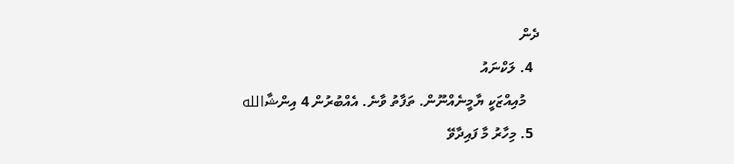ދެން
  4. ލަކްނައު
    މުއިއްޒަކީ ޔާމީނެއްނޫން. ތަފާތު ވާނެ. އެއްބުރުން 4 އިންޝާالله
  5. މިހާރު މާ ފައިދާވޭ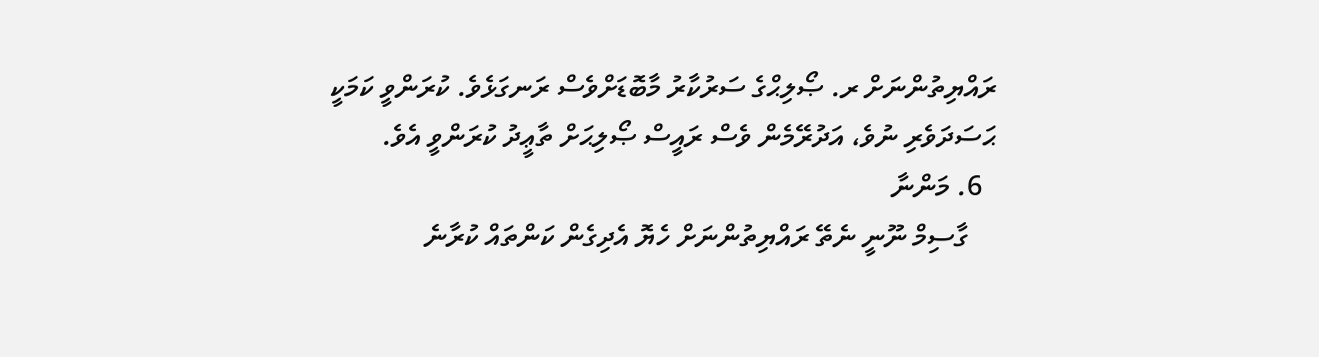ރައްޔިތުންނަށް ރ. ޞޯލިޙްގެ ސަރުކާރު މާބޮޑަށްވެސް ރަނގަޅެވެ. ކުރަންވީ ކަމަކީ ޙަސަދަވެރި ނުވެ، އަދުރޭމެން ވެސް ރައީސް ޞޯލިޙަށް ތާޢީދު ކުރަންވީ އެވެ.
  6. މަންނާ
    ގާސިމް ނޫނީ ނެތޭ ރައްޔިތުންނަށް ހެޔޮ އެދިގެން ކަންތައް ކުރާނެ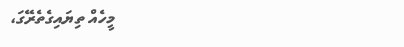މީހެއް ތިޔައިގެތެރޭގަ،